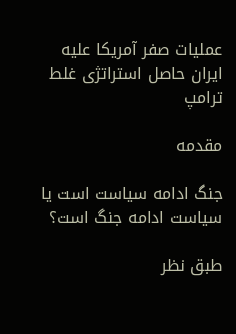عملیات صفر آمریکا علیه ایران حاصل استراتژی غلط ترامپ

مقدمه

جنگ ادامه سیاست است یا سیاست ادامه جنگ است؟

طبق نظر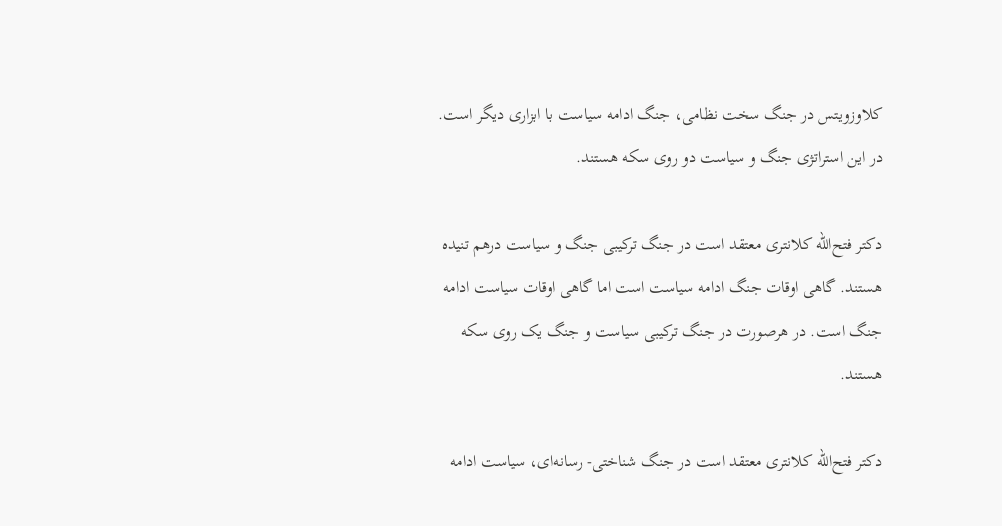کلاوزویتس در جنگ سخت نظامی، جنگ ادامه سیاست با ابزاری دیگر است. در این استراتژی جنگ و سیاست دو روی سکه هستند.

دکتر فتح‌الله کلانتری معتقد است در جنگ ترکیبی جنگ و سیاست درهم تنیده هستند. گاهی اوقات جنگ ادامه سیاست است اما گاهی اوقات سیاست ادامه جنگ است. در هرصورت در جنگ ترکیبی سیاست و جنگ یک روی سکه هستند.

دکتر فتح‌الله کلانتری معتقد است در جنگ شناختی- رسانه‌ای، سیاست ادامه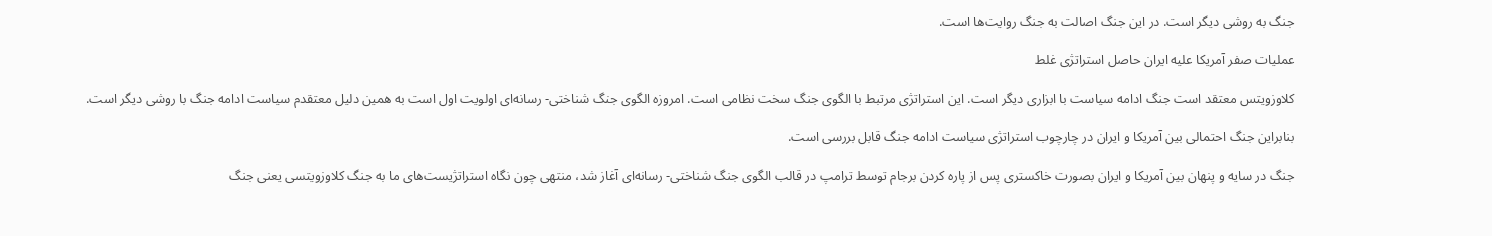جنگ به روشی دیگر است. در این جنگ اصالت به جنگ روایت‌ها است.

عملیات صفر آمریکا علیه ایران حاصل استراتژی غلط

کلاوزویتس معتقد است جنگ ادامه سیاست با ابزاری دیگر است. این استراتژی مرتبط با الگوی جنگ سخت نظامی است. امروزه الگوی جنگ شناختی- رسانه‌ای اولویت اول است به همین دلیل معتقدم سیاست ادامه جنگ با روشی دیگر است.

بنابراین جنگ احتمالی بین آمریکا و ایران در چارچوب استراتژی سیاست ادامه جنگ قابل بررسی است.

جنگ در سایه و پنهان بین آمریکا و ایران بصورت خاکستری پس از پاره کردن برجام توسط ترامپ در قالب الگوی جنگ شناختی- رسانه‌ای آغاز شد، منتهی چون نگاه استراتژیست‌های ما به جنگ کلاوزویتسی یعنی جنگ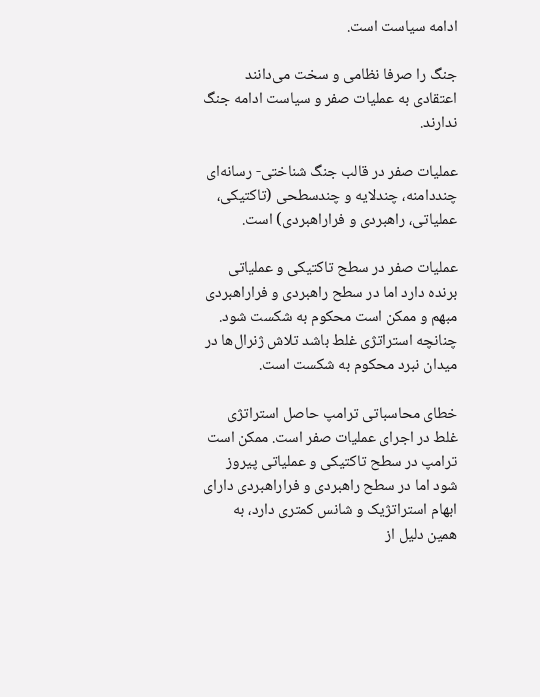ادامه سیاست است.

جنگ را صرفا نظامی و سخت می‌دانند اعتقادی به عملیات صفر و سیاست ادامه جنگ ندارند.

عملیات صفر در قالب جنگ شناختی- رسانه‌ای چنددامنه، چندلایه و چندسطحی (تاکتیکی، عملیاتی، راهبردی و فراراهبردی) است.

عملیات صفر در سطح تاکتیکی و عملیاتی برنده دارد اما در سطح راهبردی و فراراهبردی مبهم و ممکن است محکوم به شکست شود. چنانچه استراتژی غلط باشد تلاش ژنرال‌ها در میدان نبرد محکوم به شکست است.

خطای محاسباتی ترامپ حاصل استراتژی غلط در اجرای عملیات صفر است. ممکن است ترامپ در سطح تاکتیکی و عملیاتی پیروز شود اما در سطح راهبردی و فراراهبردی دارای ابهام استراتژیک و شانس کمتری دارد، به همین دلیل از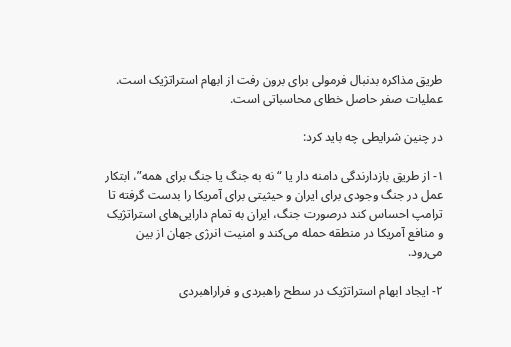طریق مذاکره بدنبال فرمولی برای برون رفت از ابهام استراتژیک است. عملیات صفر حاصل خطای محاسباتی است.

در چنین شرایطی چه باید کرد:

۱- از طريق بازدارندگی دامنه دار یا “نه به جنگ یا جنگ برای همه”، ابتکار عمل در جنگ وجودی برای ایران و حیثیتی برای آمریکا را بدست گرفته تا ترامپ احساس کند درصورت جنگ، ایران به تمام دارایی‌های استراتژیک و منافع آمریکا در منطقه حمله می‌کند و امنیت انرژی جهان از بین می‌رود.

۲- ایجاد ابهام استراتژیک در سطح راهبردی و فراراهبردی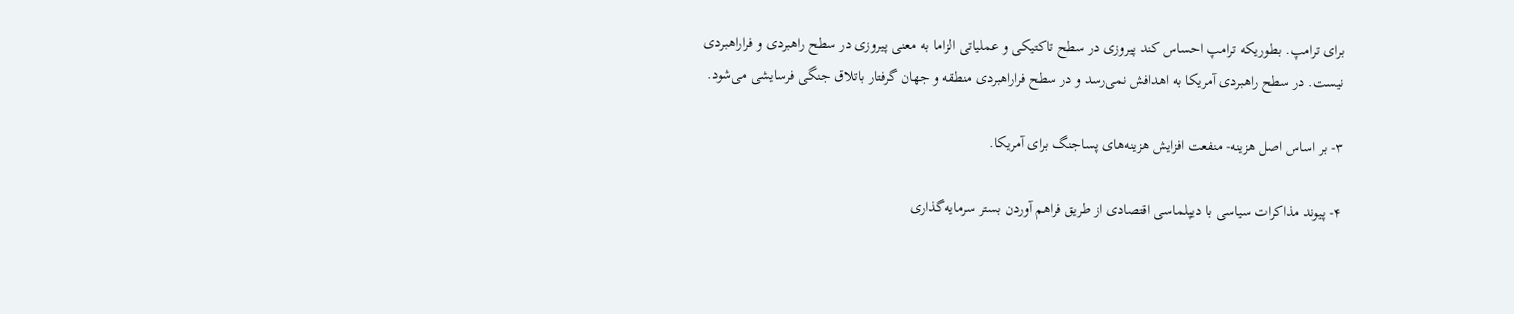برای ترامپ. بطوریکه ترامپ احساس کند پیروزی در سطح تاکتیکی و عملیاتی الزاما به معنی پیروزی در سطح راهبردی و فراراهبردی نیست. در سطح راهبردی آمریکا به اهدافش نمی‌رسد و در سطح فراراهبردی منطقه و جهان گرفتار باتلاق جنگی فرسایشی می‌شود.

۳- بر اساس اصل هزینه- منفعت افزایش هزینه‌های پساجنگ برای آمریکا.

۴- پیوند مذاکرات سیاسی با دیپلماسی اقتصادی از طریق فراهم آوردن بستر سرمایه‌گذاری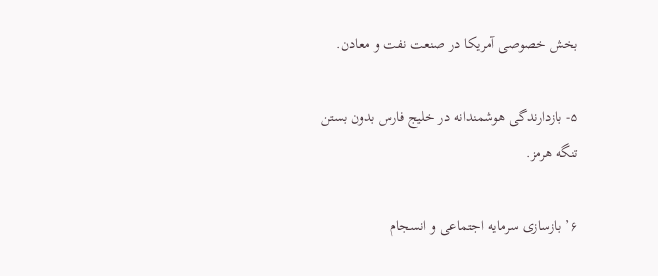بخش خصوصی آمریکا در صنعت نفت و معادن.

۵- بازدارندگی هوشمندانه در خلیج فارس بدون بستن تنگه هرمز.

۶’ بازسازی سرمایه اجتماعی و انسجام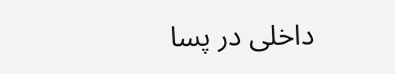داخلی در پسا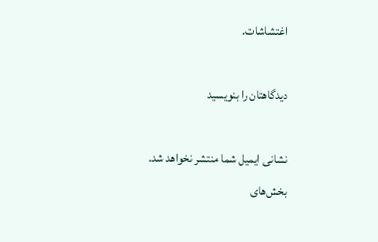اغتشاشات.

دیدگاهتان را بنویسید

نشانی ایمیل شما منتشر نخواهد شد. بخش‌های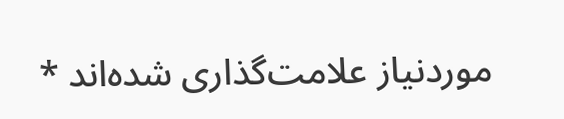موردنیاز علامت‌گذاری شده‌اند *